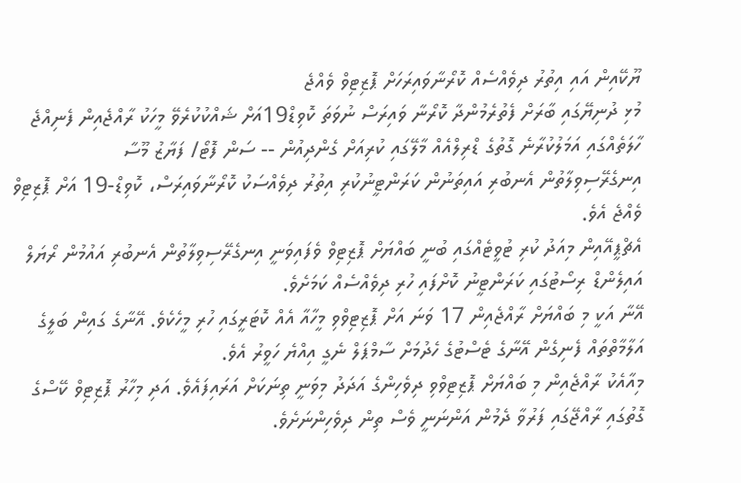ޔޫކޭއިން އައި އިތުރު ދިވެއްސެއް ކޮރޯނާވައިރަހަށް ޕޮޒިޓިވް ވެއްޖެ
މުޅި ދުނިޔޭގައި ބާރަށް ފެތުރެމުންދާ ކޮރޯނާ ވައިރަސް ނުވަތަ ކޮވިޑް19އަށް ޝައްކުކުރެވޭ މީހަކު ރާއްޖެއިން ފެނިއްޖެ ހާލަތެއްގައި އަމަލުކުރާނެ ގޮތުގެ ޑްރިލްއެއް މާލޭގައި ކުރިއަށް ގެންދިއުން -- ސަން ފޮޓޯ/ ފަޔާޒު މޫސާ
އިނގެރޭސިވިލާތުން އެނބުރި އައިތަނުން ކަރަންޓީނުކުރި އިތުރު ދިވެއްސަކު ކޮރޯނާވައިރަސް، ކޮވިޑް-19 އަށް ޕޮޒިޓިވް ވެއްޖެ އެވެ.
އެޗްޕީއޭއިން މިއަދު ކުރި ޓުވީޓެއްގައި ބުނީ ބައްޔަށް ޕޮޒިޓިވް ވެފައިވަނީ އިނގެރޭސިވިލާތުން އެނބުރި އައުމުން ރޯޔަލް އައިލެންޑް ރިސޯޓުގައި ކަރަންޓީނު ކޮށްފައި ހުރި ދިވެއްސެއް ކަމަށެވެ.
އޭނާ އަކީ މި ބައްޔަށް ރާއްޖެއިން 17 ވަނަ އަށް ޕޮޒިޓިވްވި މީހާއާ އެއް ކޮޓަރީގައި ހުރި މީހެކެވެ. އޭނާގެ ގައިން ބަލީގެ އަލާމާތްތައް ފެނިގެން އޭނާގެ ޓެސްޓުގެ ހެދުމަށް ސާމްޕަލް ނެގީ އިއްޔެ ހަވީރު އެވެ.
މިއާއެކު ރާއްޖެއިން މި ބައްޔަށް ޕޮޒިޓިވްވި ދިވެހިންގެ އަދަދު މިވަނީ ތިނަކަށް އަރައިފައެވެ. އަދި މިހާރު ޕޮޒިޓިވް ކޭސްގެ ގޮތުގައި ރާއްޖޭގައި ފަރުވާ ދެމުން އަންނަނީ ވެސް ތިން ދިވެހިންނަށެވެ.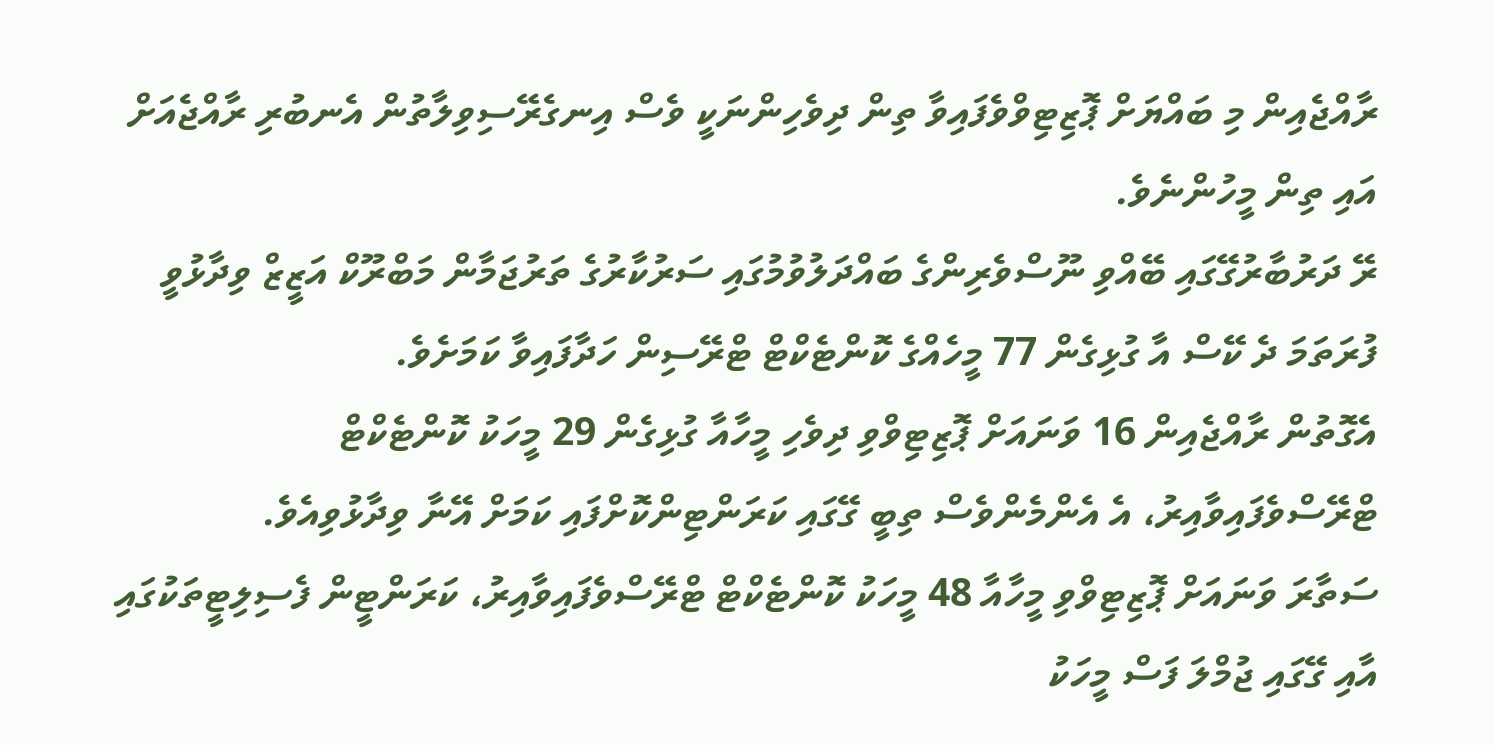ރާއްޖެއިން މި ބައްޔަށް ޕޮޒިޓިވްވެފައިވާ ތިން ދިވެހިންނަކީ ވެސް އިނގެރޭސިވިލާތުން އެނބުރި ރާއްޖެއަށް އައި ތިން މީހުންނެވެ.
ރޭ ދަރުބާރުގޭގައި ބޭއްވި ނޫސްވެރިންގެ ބައްދަލުވުމުގައި ސަރުކާރުގެ ތަރުޖަމާން މަބްރޫކް އަޒީޒް ވިދާޅުވީ ފުރަތަމަ ދެ ކޭސް އާ ގުޅިގެން 77 މީހެއްގެ ކޮންޓެކްޓް ޓްރޭސިން ހަދާފައިވާ ކަމަށެވެ.
އެގޮތުން ރާއްޖެއިން 16 ވަނައަށް ޕޮޒިޓިވްވި ދިވެހި މީހާއާ ގުޅިގެން 29 މީހަކު ކޮންޓެކްޓް ޓްރޭސްވެފައިވާއިރު، އެ އެންމެންވެސް ތިބީ ގޭގައި ކަރަންޓިންކޮށްފައި ކަމަށް އޭނާ ވިދާޅުވިއެވެ.
ސަތާރަ ވަނައަށް ޕޮޒިޓިވްވި މީހާއާ 48 މީހަކު ކޮންޓެކްޓް ޓްރޭސްވެފައިވާއިރު، ކަރަންޓީން ފެސިލިޓީތަކުގައި އާއި ގޭގައި ޖުމްލަ ފަސް މީހަކު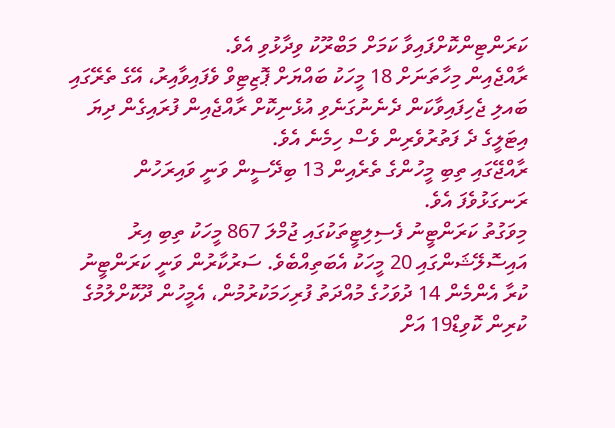ކަރަންޓިންކޮށްފައިވާ ކަމަށް މަބްރޫކު ވިދާޅުވި އެވެ.
ރާއްޖެއިން މިހާތަނަށް 18 މީހަކު ބައްޔަށް ޕޮޒިޓިވް ވެފައިވާއިރު، އޭގެ ތެރޭގައި ބައލި ޖެހިފައިވާކަން ދެނެނުގަނެވި އުޅެނިކޮށް ރާއްޖެއިން ފުރައިގެން ދިޔަ އިޓަލީގެ ދެ ފަތުރުވެރިން ވެސް ހިމެނެ އެވެ.
ރާއްޖޭގައި ތިބި މީހުންގެ ތެރެއިން 13 ބިދޭސީން ވަނީ ވައިރަހުން ރަނގަޅުވެފަ އެވެ.
މިވަގުތު ކަރަންޓީނު ފެސިލިޓީތަކުގައި ޖުމްލަ 867 މީހަކު ތިބި އިރު އައިސޮލޭޝަންގައި 20 މީހަކު އެބަތިއްބެވެ. ސަރުކާރުން ވަނީ ކަރަންޓީނު ކުރާ އެންމެން 14 ދުވަހުގެ މުއްދަތު ފުރިހަމަކުރުމުން، އެމީހުން ދޫކޮށްލުމުގެ ކުރިން ކޮވިޑް19 އަށް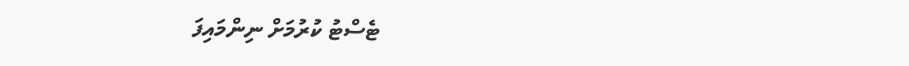ޓެސްޓު ކުރުމަށް ނިންމައިފަ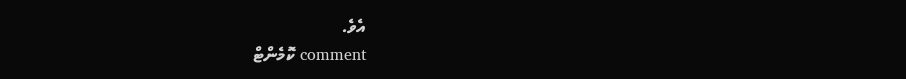އެވެ.
comment ކޮމެންޓް